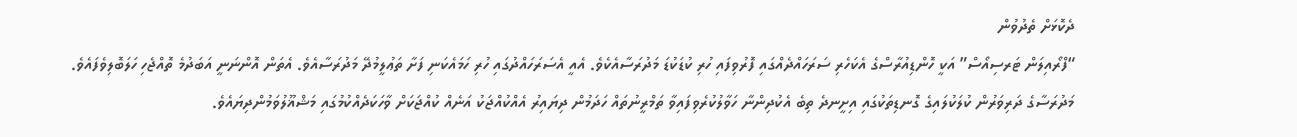ދެކޮޅަށް ތެދުވުން
“ފްރޯއިލަން ޓަރސިއޯސް” އަކީ ހޮންޑިއުރާސްގެ އެކަހެރި ސަރަހައްދެއްގައި ފޮރުވިފައި ހުރި ކުޑަކުޑަ މަދުރަސާއެކެވެ. އެއީ އެސަރަހައްދުގައި ހުރި ހަމައެކަނި ފަށާ ތަޢުލީމުދޭ މަދުރަސާއެވެ. އެތަން އޮންނަނީ އަބަދުމެ ތޮއްޖެހި ހަލަބޮލިވެފައެވެ. މަދުރަސާގެ ދަރިވަރުން ކުލަކުލައިގެ ގޮނޑިތަކުގައި އިށީނދެ ތިބެ އެކުދިންނާ ހަވާލުކުރެވިފައިވާ ތަމްރީނުތައް ހަދަމުން ދިޔައިރު އެއްކުއްޖަކު އަނެއް ކުއްޖަކަށް ވާހަކަދެއްކުމުގައި މަޝްޣޫލުވަމުންދިޔައެވެ.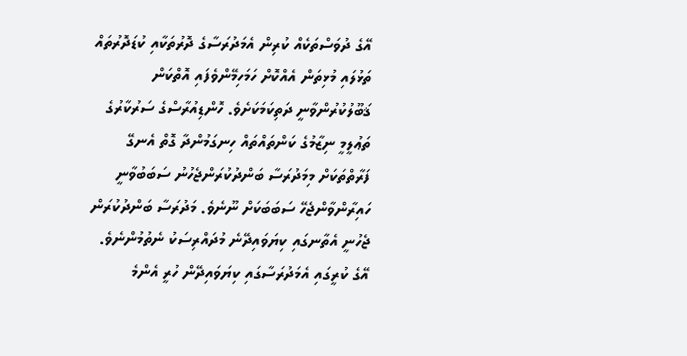އޭގެ ދުވަސްތަކެއް ކުރިން އެމަދުރަސާގެ ދޮރުތަކާއި ކުޑަދޮރުތައް ތަޅުލައި މުޅިތަން އެއްކޮށް ހަމަހިމޭންވެފައި އޮތްކަން ޤަބޫލުކުރުންވާނީ ދަތިކަމަކަށެވެ. ހޮންޑިއުރާސްގެ ސަރުކާރުގެ ތަޢުލީމީ ނިޒާމުގެ ކަންތައްތައް ހިނގަމުންދާ ގޮތް އެނގޭ ފަރާތްތަކަށް މިމަދުރަސާ ބަންދުކުރަންޖެހުނު ސަބަބުވާނީ ހައިރާންވާންޖެހޭ ސަބަބަކަށް ނޫނެވެ. މަދުރަސާ ބަންދުކުރަން ޖެހުނީ އެތާނގައި ކިޔަވައިދޭނެ މުދައްރިސަކު ނެތުމުންނެވެ. އޭގެ ކުރީގައި އެމަދުރަސާގައި ކިޔަވައިދޭން ހުރީ އެންމެ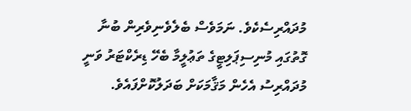މުދައްރިސެކެވެ. ނަމަވެސް ބެލެވެނިވެރިން ބުނާ ގޮތުގައި މުނިސިޕަލިޓީގެ ތަޢުލީމާ ބެހޭ ޑިރެކްޓަރު ވަނީ މުދައްރިސު އެހެން މަޤާމަކަށް ބަދަލުކޮށްފައެވެ.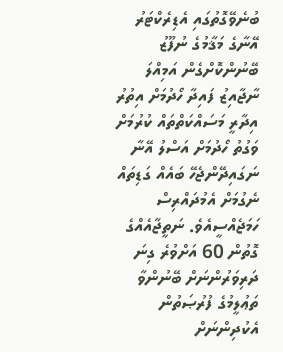ބުނެވޭގޮތުގައި އެޑިރެކްޓަރު އޭނާގެ މަޤާމުގެ ނުފޫޒު ބޭނުންކޮށްގެން އަމިއްލަ ނާޖާއިޒު ފައިދާ ހޯދުމަށް އިތުރު އިދާރީ މަސައްކަތްތައް ކުރުމަށް ވަގުތު ހޯދުމަށް އަސްލު އޭނާ ނަގައިދޭންޖެހޭ ބައެއް ގަޑިތައް ނެގުމަށް އެމުދައްރިސް ހަމަޖެއްސީއެވެ. ނަތީޖާއެއްގެ ގޮތުން 60 އަށްވުރެ ގިނަ ދަރިވަރުންނަށް ބޭނުންވާ ތަޢުލީމުގެ ފުރުޞަތުން އެކުދިންނަށް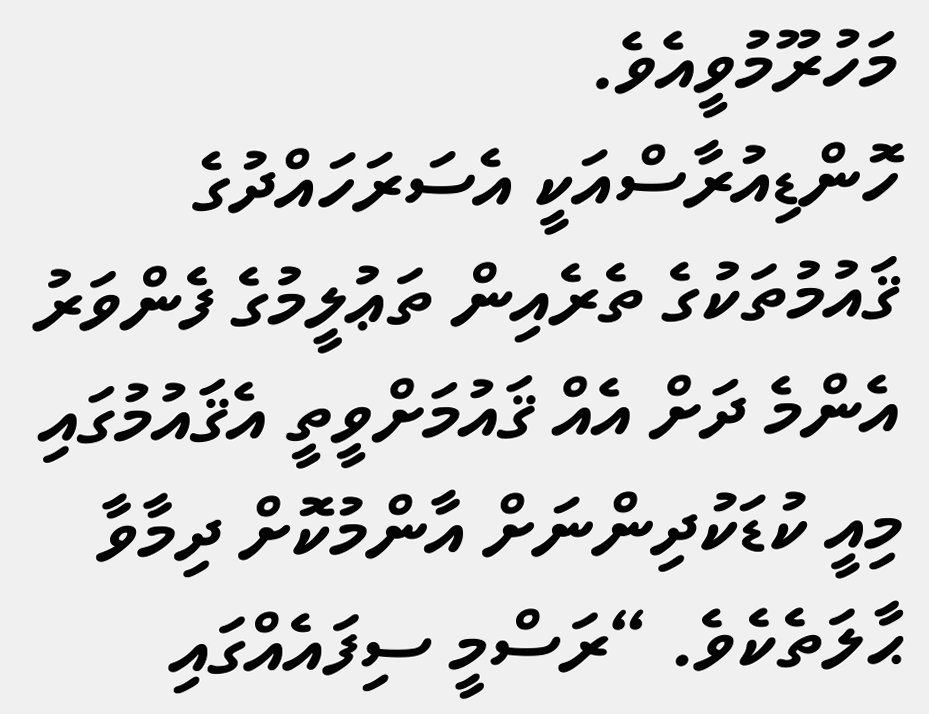މަހުރޫމުވީއެވެ.
ހޮންޑިއުރާސްއަކީ އެސަރަހައްދުގެ ޤައުމުތަކުގެ ތެރެއިން ތަޢުލީމުގެ ފެންވަރު އެންމެ ދަށް އެއް ޤައުމަށްވީތީ އެޤައުމުގައި މިއީ ކުޑަކުދިންނަށް އާންމުކޮށް ދިމާވާ ޙާލަތެކެވެ. “ރަސްމީ ސިފައެއްގައި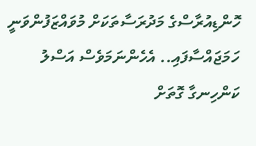ހޮންޑިއުރާސްގެ މަދުރަސާތަކަށް މުވައްޒަފުންވަނީ ހަމަޖައްސާފައި.. އެހެންނަމަވެސް އަސްލު ކަންހިނގާ ގޮތަށް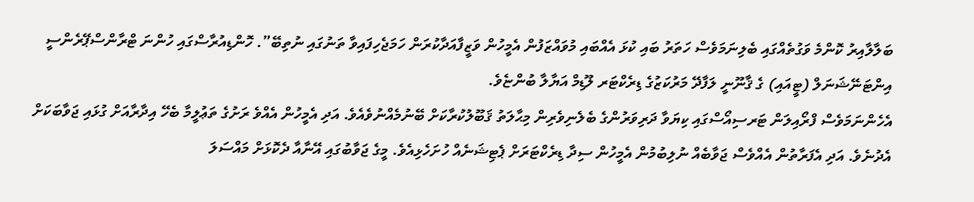ބަލާލާއިރު ކޮންމެ ވަގުތެއްގައި ބެލިނަމަވެސް ހަތަރު ބައި ކުޅަ އެއްބައި މުވައްޒަފުން އެމީހުން ވަޒީފާއަދާކުރަން ހަމަޖެހިފައިވާ ތަނުގައި ނުތިބޭ”. ހޮންޑިއުރާސްގައި ހުންނަ ޓްރާންސްޕޭރެންސީ އިންޓަނޭޝަނަލް (ޓީއައި) ގެ ޤާނޫނީ ލަފާދޭ މަރުކަޒުގެ ޑިރެކްޓަރ ލޫޑިމް އަޔާލާ ބުންޏެވެ.
އެހެންނަމަވެސް ފްރޯއިލަން ޓަރސިއޯސްގައި ކިޔަވާ ދަރިވަރުންގެ ބެލެނިވެރިން މިޙާލަތު ޤަބޫލުކުރާކަށް ބޭނުމެއްނުވެއެވެ. އަދި އެމީހުން އެއްވެ ރަށުގެ ތަޢުލީމާ ބެހޭ އިދާރާއަށް ގުޅައި ޖަވާބަކަށް އެދުނެވެ. އަދި އެފަރާތުން އެއްވެސް ޖަވާބެއް ނުލިބުމުން އެމީހުން ސިދާ ޑިރެކްޓަރަށް ޕެޓިޝަނެއް ހުށަހެޅިއެވެ. މީގެ ޖަވާބުގައި އޭނާއާ ދެކޮޅަށް މައްސަލަ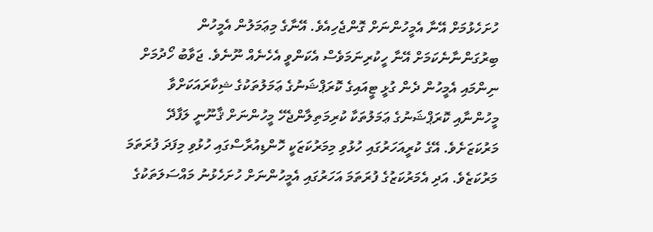ހުށަހެޅުމަށް އޭނާ އެމީހުންނަށް ގޮންޖެހިއެވެ. އޭނާގެ މިޢަމަލުން އެމީހުން ބިރުގަންނާނެކަމަށް އޭނާ ހީކުރިނަމަވެސް އެކަންވީ އެހެނެއް ނޫނެވެ. ޖަވާބު ހޯދުމަށް ނިންމައި އެމީހުން ދެން ގުޅީ ޓީއައިގެ ކޮރަޕްޝަނުގެ ޢަމަލުތަކުގެ ޝިކާރައަކަށްވާ މީހުންނާއި ކޮރަޕްޝަނުގެ ޢަމަލުތަކާ ކުރިމަތިލާންޖެހޭ މީހުންނަށް ޤާނޫނީ ލަފާދޭ މަރުކަޒަށެވެ. އޭގެ ކުރީއަހަރުގައި ހުޅުވި މިމަރުކަޒަކީ ހޮންޑިއުރާސްގައި ހުޅުވި މިފަދަ ފުރަތަމަ މަރުކަޒެވެ. އަދި އެމަރުކަޒުގެ ފުރަތަމަ އަހަރުގައި އެމީހުންނަށް ހުށަހެޅުނު މައްސަލަތަކުގެ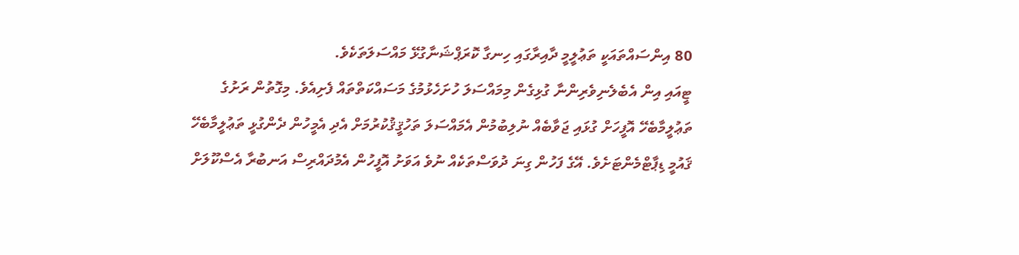80 އިންސައްތައަކީ ތަޢުލީމީ ދާއިރާގައި ހިނގާ ކޮރަޕްޝަނާގުޅޭ މައްސަލަތަކެވެ.
ޓީއައި އިން އެބެލެނިވެރިންނާ ގުޅިގެން މިމައްސަލަ ހުށަހެޅުމުގެ މަސައްކަތްތައް ފެށިއެވެ. މިގޮތުން ރަށުގެ ތަޢުލީމާބެހޭ އޮފީހަށް ގުޅައި ޖަވާބެއް ނުލިބުމުން އެމައްސަލަ ތަހުޤީޤުކުރުމަށް އެދި އެމީހުން ދެންގުޅީ ތަޢުލީމާބެހޭ ޤައުމީ ޑިޕާޓްމެންޓަށެވެ. އޭގެ ފަހުން ގިނަ ދުވަސްތަކެއް ނުވެ އަވަށު އޮފީހުން އެމުދައްރިސް އަނބުރާ އެސްކޫލަށް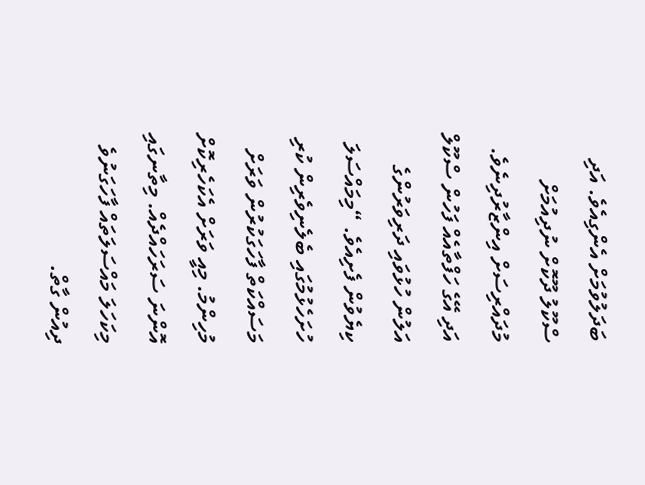ބަދަލުވުމަށް އެންގިއެވެ. އަދި ސްކޫލު ދޫކޮށް ނުދިއުމަށް މުދައްރިސަށް އިންޒާރުދިނެވެ. އަދި އޭގެ ހަފްތާއެއް ފަހުން ސްކޫލް އަލުން ހުޅުވައި ދަރިވަރުންގެ ކިޔެވުން ފެށިއެވެ. “މިމައްސަލަ ހުށަހެޅުމުގައި ބެލެނިވެރިން ކުރި މަސައްކަތް ފާހަގަކުރުން ވަރަށް މުހިންމު. މިއީ ވަރަށް އެކަހެރިކޮށް އޮންނަ ސަރަހައްދެއް. މިތާނގައި މިކަހަލަ މައްސަލަތައް ފާހަގަނުވެ ދިއުން ގާތް.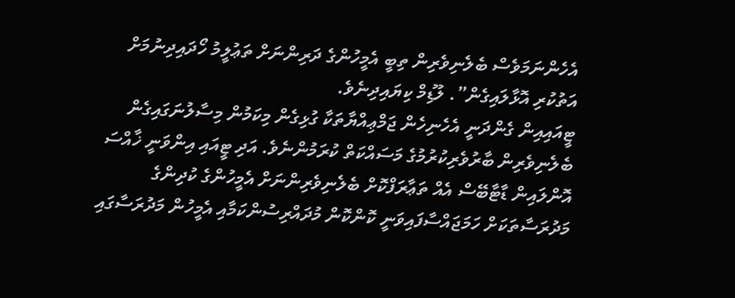އެހެންނަމަވެސް ބެލެނިވެރިން ތިބީ އެމީހުންގެ ދަރިންނަށް ތަޢުލީމު ހޯދައިދިނުމަށް އަތުކުރި އޮޅާލައިގެން”. ލޫޑިމް ކިޔައިދިނެވެ.
ޓީއައިއިން ގެންދަނީ އެހެނިހެން ޖަމްޢިއްޔާތަކާ ގުޅިގެން މިކަމުން މިސާލުނަގައިގެން ބެލެނިވެރިން ބާރުވެރިކުރުމުގެ މަސައްކަތް ކުރަމުންނެވެ. އަދި ޓީއައި އިންވަނީ ޚާއްސަ އޮންލައިން ޑާޓާބޭސް އެއް ތަޢާރަފްކޮށް ބެލެނިވެރިންނަށް އެމީހުންގެ ކުދިންގެ މަދުރަސާތަކަށް ހަމަޖައްސާފައިވަނީ ކޮންކޮން މުދައްރިސުންކަމާއި އެމީހުން މަދުރަސާގައި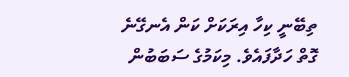ތިބޭނީ ކިހާ އިރަކަށް ކަން އެނގޭނެ ގޮތް ހަދާފައެވެ. މިކަމުގެ ސަބަބުން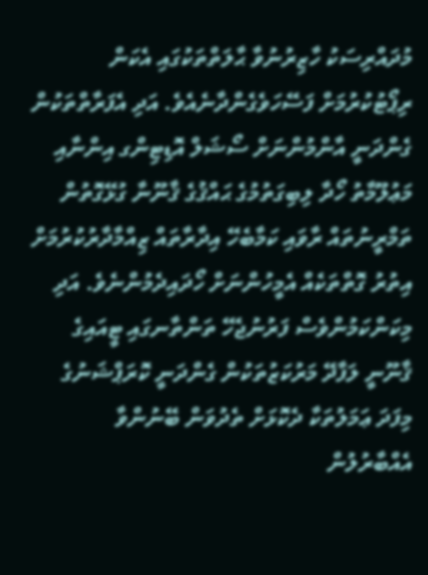މުދައްރިސަކު ހާޒިރުނުވާ ޙާލަތްތަކުގައި އެކަން ރިޕޯޓުކުރުމަށް ފަސޭހަވެގެންދާނެއެވެ. އަދި އެފަރާތްތަކުން ގެންދަނީ އާންމުންނަށް ސޯޝަލް އޮޑިޓިންގ އިންނާއި މަޢުލޫމާތު ހޯދާ ލިބިގަތުމުގެ ޙައްޤުގެ ޤާނޫނާ ގުޅޭގޮތުން ތަމްރީނުތައް ރާވައި ކަމާބެހޭ އިދާރާތައް ޒިއްމާދާރުކުރުމަށް އިތުރު ގޮތްތަކެއް އެމީހުންނަށް ހޯދައިދެމުންނެވެ. އަދި މިކަންކަމުންވެސް ފަރުނުޖެހޭ ތަންތާނގައި ޓީއައިގެ ޤާނޫނީ ލަފާދޭ މަރުކަޒުތަކުން ގެންދަނީ ކޮރަޕްޝަނުގެ މިފަދަ ޢަމަލުތަކާ ދެކޮޅަށް ތެދުވަން ބޭނުންވާ އެއްބާރުލުން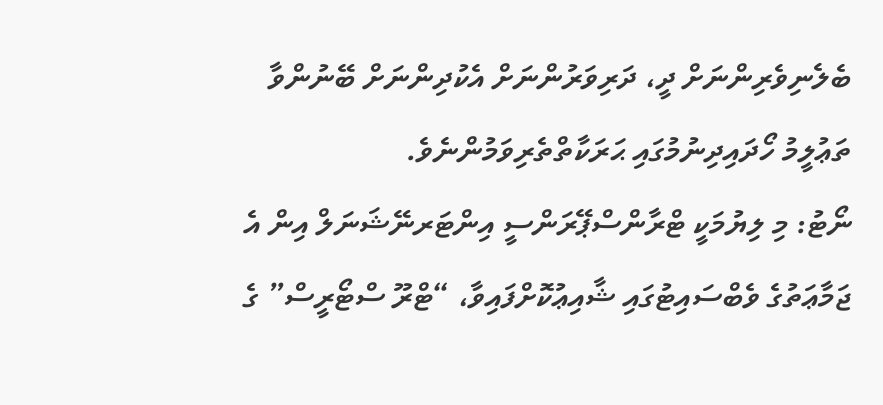ބެލެނިވެރިންނަށް ދީ، ދަރިވަރުންނަށް އެކުދިންނަށް ބޭނުންވާ ތަޢުލީމު ހޯދައިދިނުމުގައި ޙަރަކާތްތެރިވަމުންނެވެ.
ނޯޓު: މި ލިޔުމަކީ ޓްރާންސްޕޭރަންސީ އިންޓަރނޭޝަނަލް އިން އެ ޖަމާޢަތުގެ ވެބްސައިޓުގައި ޝާއިޢުކޮށްފައިވާ، “ޓްރޫ ސްޓޯރީސް” ގެ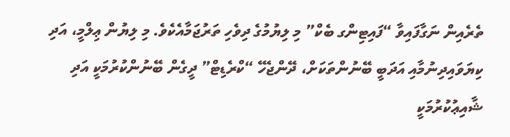ތެރެއިން ނަގާފައިވާ “ފައިޓިންގ ބެކް” މި ލިޔުމުގެ ދިވެހި ތަރުޖަމާއެކެވެ. މި ލިޔުން ޢިލްމީ، އަދި ކިޔަވައިދިނުމާއި އަދަބީ ބޭނުންތަކަށް، ދޭންޖެހޭ “ކްރެޑިޓް” ދީގެން ބޭނުންކުރުމަކީ އަދި ޝާއިޢުކުރުމަކީ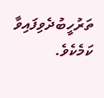ތަރުހީބުދެވިފައިވާ ކަމެކެވެ.